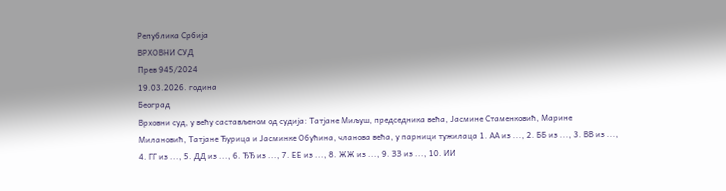Република Србија
ВРХОВНИ СУД
Прев 945/2024
19.03.2026. година
Београд
Врховни суд, у већу састављеном од судија: Татјане Миљуш, председника већа, Јасмине Стаменковић, Марине Милановић, Татјане Ђурица и Јасминке Обућина, чланова већа, у парници тужилаца 1. АА из ..., 2. ББ из ..., 3. ВВ из ..., 4. ГГ из ..., 5. ДД из ..., 6. ЂЂ из ..., 7. ЕЕ из ..., 8. ЖЖ из ..., 9. ЗЗ из ..., 10. ИИ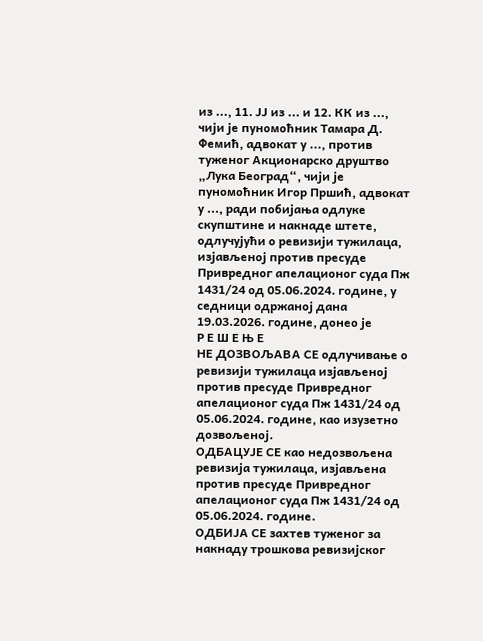из ..., 11. ЈЈ из ... и 12. КК из ..., чији је пуномоћник Тамара Д. Фемић, адвокат у ..., против туженог Акционарско друштво „Лука Београд“, чији је пуномоћник Игор Пршић, адвокат у ..., ради побијања одлуке скупштине и накнаде штете, одлучујући о ревизији тужилаца, изјављеној против пресуде Привредног апелационог суда Пж 1431/24 од 05.06.2024. године, у седници одржаној дана 19.03.2026. године, донео је
Р Е Ш Е Њ Е
НЕ ДОЗВОЉАВА СЕ одлучивање о ревизији тужилаца изјављеној против пресуде Привредног апелационог суда Пж 1431/24 од 05.06.2024. године, као изузетно дозвољеној.
ОДБАЦУЈЕ СЕ као недозвољена ревизија тужилаца, изјављена против пресуде Привредног апелационог суда Пж 1431/24 од 05.06.2024. године.
ОДБИЈА СЕ захтев туженог за накнаду трошкова ревизијског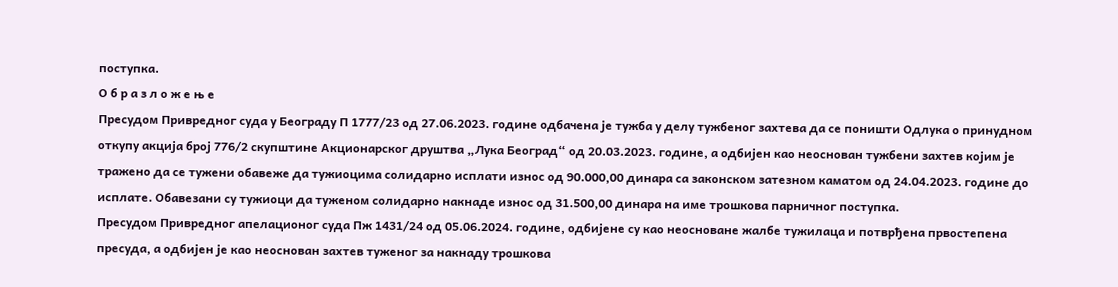поступка.
О б р а з л о ж е њ е
Пресудом Привредног суда у Београду П 1777/23 од 27.06.2023. године одбачена је тужба у делу тужбеног захтева да се поништи Одлука о принудном откупу акција број 776/2 скупштине Акционарског друштва „Лука Београд“ од 20.03.2023. године, а одбијен као неоснован тужбени захтев којим је тражено да се тужени обавеже да тужиоцима солидарно исплати износ од 90.000,00 динара са законском затезном каматом од 24.04.2023. године до исплате. Обавезани су тужиоци да туженом солидарно накнаде износ од 31.500,00 динара на име трошкова парничног поступка.
Пресудом Привредног апелационог суда Пж 1431/24 од 05.06.2024. године, одбијене су као неосноване жалбе тужилаца и потврђена првостепена пресуда, а одбијен је као неоснован захтев туженог за накнаду трошкова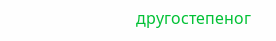другостепеног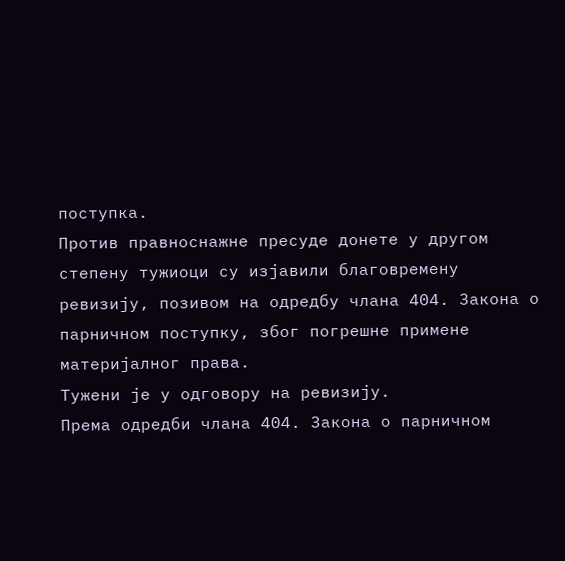поступка.
Против правноснажне пресуде донете у другом степену тужиоци су изјавили благовремену ревизију, позивом на одредбу члана 404. Закона о парничном поступку, због погрешне примене материјалног права.
Тужени је у одговору на ревизију.
Према одредби члана 404. Закона о парничном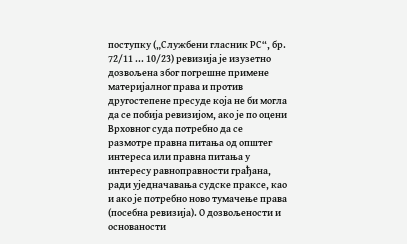поступку („Службени гласник РС“, бр. 72/11 ... 10/23) ревизија је изузетно дозвољена због погрешне примене материјалног права и против другостепене пресуде која не би могла да се побија ревизијом, ако је по оцени Врховног суда потребно да се размотре правна питања од општег интереса или правна питања у интересу равноправности грађана, ради уједначавања судске праксе, као и ако је потребно ново тумачење права (посебна ревизија). О дозвољености и основаности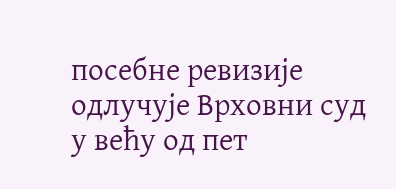посебне ревизије одлучује Врховни суд у већу од пет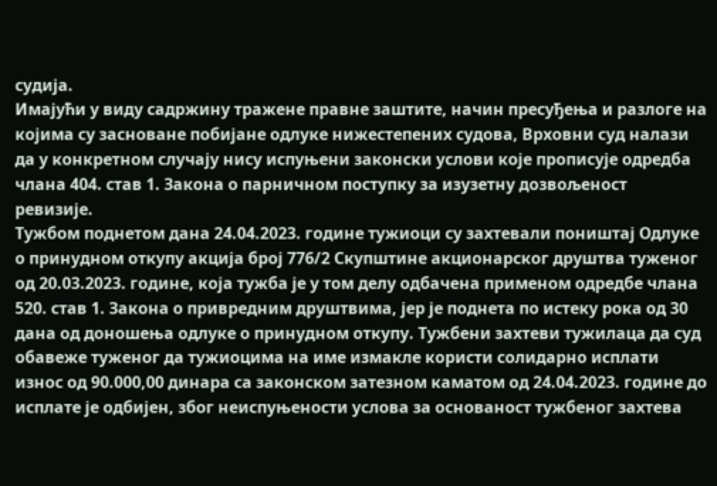судија.
Имајући у виду садржину тражене правне заштите, начин пресуђења и разлоге на којима су засноване побијане одлуке нижестепених судова, Врховни суд налази да у конкретном случају нису испуњени законски услови које прописује одредба члана 404. став 1. Закона о парничном поступку за изузетну дозвољеност ревизије.
Тужбом поднетом дана 24.04.2023. године тужиоци су захтевали поништај Одлуке о принудном откупу акција број 776/2 Скупштине акционарског друштва туженог од 20.03.2023. године, која тужба је у том делу одбачена применом одредбе члана 520. став 1. Закона о привредним друштвима, јер је поднета по истеку рока од 30 дана од доношења одлуке о принудном откупу. Тужбени захтеви тужилаца да суд обавеже туженог да тужиоцима на име измакле користи солидарно исплати износ од 90.000,00 динара са законском затезном каматом од 24.04.2023. године до исплате је одбијен, због неиспуњености услова за основаност тужбеног захтева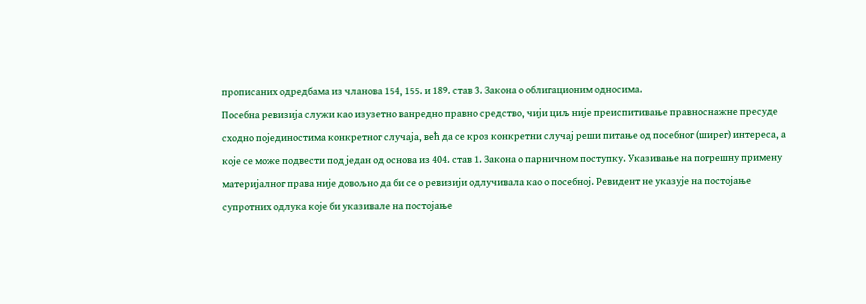прописаних одредбама из чланова 154, 155. и 189. став 3. Закона о облигационим односима.
Посебна ревизија служи као изузетно ванредно правно средство, чији циљ није преиспитивање правноснажне пресуде сходно појединостима конкретног случаја, већ да се кроз конкретни случај реши питање од посебног (ширег) интереса, а које се може подвести под један од основа из 404. став 1. Закона о парничном поступку. Указивање на погрешну примену материјалног права није довољно да би се о ревизији одлучивала као о посебној. Ревидент не указује на постојање супротних одлука које би указивале на постојање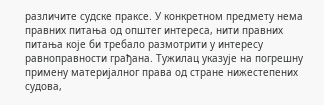различите судске праксе. У конкретном предмету нема правних питања од општег интереса, нити правних питања које би требало размотрити у интересу равноправности грађана. Тужилац указује на погрешну примену материјалног права од стране нижестепених судова,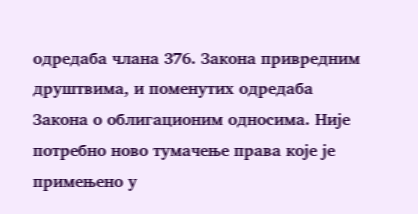одредаба члана 376. Закона привредним друштвима, и поменутих одредаба Закона о облигационим односима. Није потребно ново тумачење права које је примењено у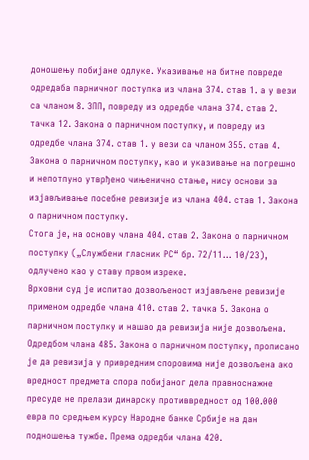доношењу побијане одлуке. Указивање на битне повреде одредаба парничног поступка из члана 374. став 1. а у вези са чланом 8. ЗПП, повреду из одредбе члана 374. став 2. тачка 12. Закона о парничном поступку, и повреду из одредбе члана 374. став 1. у вези са чланом 355. став 4. Закона о парничном поступку, као и указивање на погрешно и непотпуно утврђено чињенично стање, нису основи за изјављивање посебне ревизије из члана 404. став 1. Закона о парничном поступку.
Стога је, на основу члана 404. став 2. Закона о парничном поступку („Службени гласник РС“ бр. 72/11... 10/23), одлучено као у ставу првом изреке.
Врховни суд је испитао дозвољеност изјављене ревизије применом одредбе члана 410. став 2. тачка 5. Закона о парничном поступку и нашао да ревизија није дозвољена.
Одредбом члана 485. Закона о парничном поступку, прописано је да ревизија у привредним споровима није дозвољена ако вредност предмета спора побијаног дела правноснажне пресуде не прелази динарску противвредност од 100.000 евра по средњем курсу Народне банке Србије на дан подношења тужбе. Према одредби члана 420.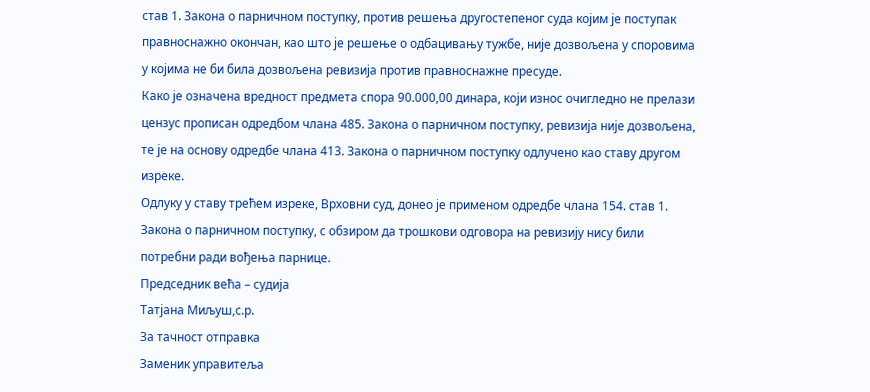став 1. Закона о парничном поступку, против решења другостепеног суда којим је поступак правноснажно окончан, као што је решење о одбацивању тужбе, није дозвољена у споровима у којима не би била дозвољена ревизија против правноснажне пресуде.
Како је означена вредност предмета спора 90.000,00 динара, који износ очигледно не прелази цензус прописан одредбом члана 485. Закона о парничном поступку, ревизија није дозвољена, те је на основу одредбе члана 413. Закона о парничном поступку одлучено као ставу другом изреке.
Одлуку у ставу трећем изреке, Врховни суд, донео је применом одредбе члана 154. став 1. Закона о парничном поступку, с обзиром да трошкови одговора на ревизију нису били потребни ради вођења парнице.
Председник већа – судија
Татјана Миљуш,с.р.
За тачност отправка
Заменик управитеља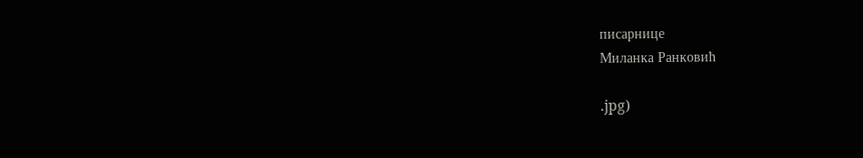писарнице
Миланка Ранковић

.jpg)